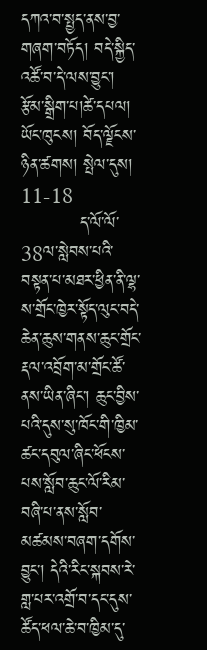དཀའ་བ་སྤྱད་ནས་བྱ་གཞག་བཏོད། བདེ་སྐྱིད་འཚོ་བ་དེ་ལས་བྱུང་།
རྩོམ་སྒྲིག་པ།ཚེ་དཔལ། ཡོང་ཁུངས། བོད་ལྗོངས་ཉིན་ཚགས། སྤེལ་དུས། 11-18
          ད་ལོ་ལོ་38ལ་སླེབས་པའི་བསྟན་པ་མཐར་ཕྱིན་ནི་ལྷ་ས་གྲོང་ཁྱེར་སྟོད་ལུང་བདེ་ཆེན་ཆུས་གནས་ཆུང་གྲོང་རྡལ་འབྲོག་མ་གྲོང་ཚོ་ནས་ཡིན་ཞིང་། ཆུང་བྱིས་པའི་དུས་སུ་ཁོང་གི་ཁྱིམ་ཚང་དབུལ་ཞིང་ཕོངས་པས་སློབ་ཆུང་ལོ་རིམ་བཞི་པ་ནས་སློབ་མཚམས་བཞག་དགོས་བྱུང་། དེའི་རིང་སྐབས་རེ་གླ་པར་འགྲོ་བ་དང་དུས་ཚོད་ཕལ་ཆེ་བ་ཁྱིམ་དུ་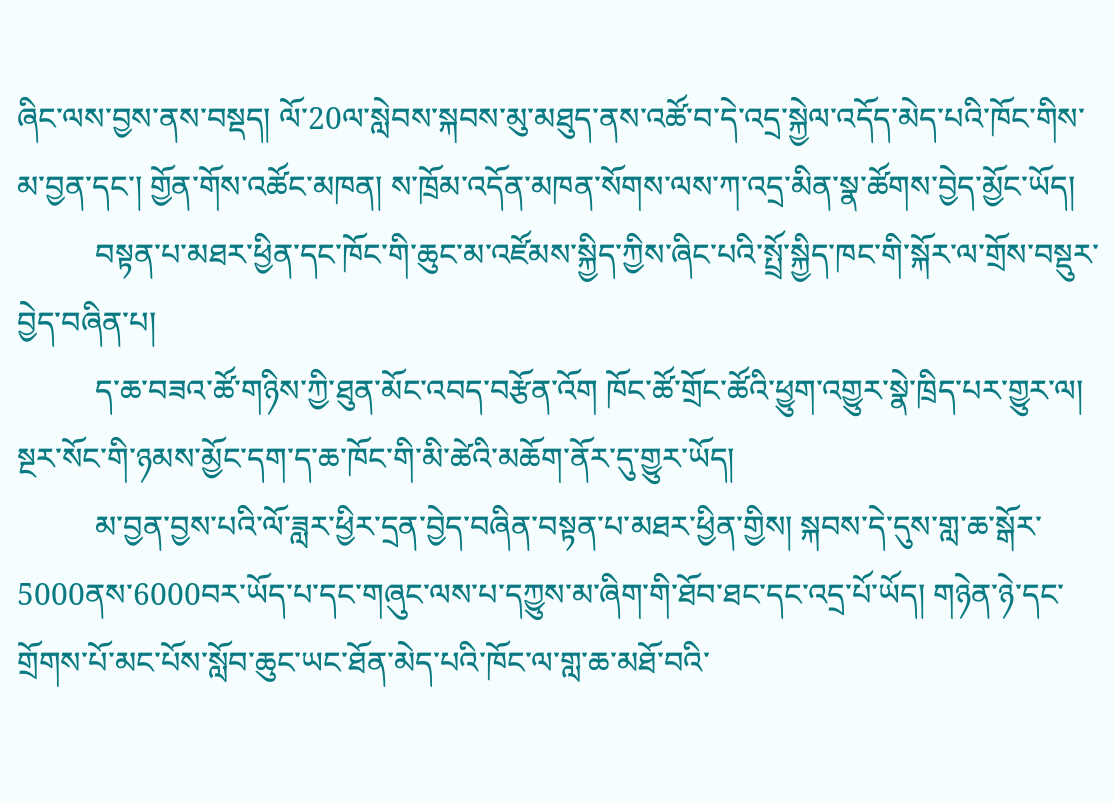ཞིང་ལས་བྱས་ནས་བསྡད། ལོ་20ལ་སླེབས་སྐབས་མུ་མཐུད་ནས་འཚོ་བ་དེ་འདྲ་སྐྱེལ་འདོད་མེད་པའི་ཁོང་གིས་མ་བྱན་དང་། གྱོན་གོས་འཚོང་མཁན། ས་ཁྲོམ་འདོན་མཁན་སོགས་ལས་ཀ་འདྲ་མིན་སྣ་ཚོགས་བྱེད་མྱོང་ཡོད།
          བསྟན་པ་མཐར་ཕྱིན་དང་ཁོང་གི་ཆུང་མ་འཛོམས་སྐྱིད་ཀྱིས་ཞིང་པའི་སྤྲོ་སྐྱིད་ཁང་གི་སྐོར་ལ་གྲོས་བསྡུར་བྱེད་བཞིན་པ།
          ད་ཆ་བཟའ་ཚོ་གཉིས་ཀྱི་ཐུན་མོང་འབད་བརྩོན་འོག ཁོང་ཚོ་གྲོང་ཚོའི་ཕྱུག་འགྱུར་སྣེ་ཁྲིད་པར་གྱུར་ལ། སྔར་སོང་གི་ཉམས་མྱོང་དག་ད་ཆ་ཁོང་གི་མི་ཚེའི་མཆོག་ནོར་དུ་གྱུར་ཡོད།
          མ་བྱན་བྱས་པའི་ལོ་ཟླར་ཕྱིར་དྲན་བྱེད་བཞིན་བསྟན་པ་མཐར་ཕྱིན་གྱིས། སྐབས་དེ་དུས་གླ་ཆ་སྒོར་5000ནས་6000བར་ཡོད་པ་དང་གཞུང་ལས་པ་དཀྱུས་མ་ཞིག་གི་ཐོབ་ཐང་དང་འདྲ་པོ་ཡོད། གཉེན་ཉེ་དང་གྲོགས་པོ་མང་པོས་སློབ་ཆུང་ཡང་ཐོན་མེད་པའི་ཁོང་ལ་གླ་ཆ་མཐོ་བའི་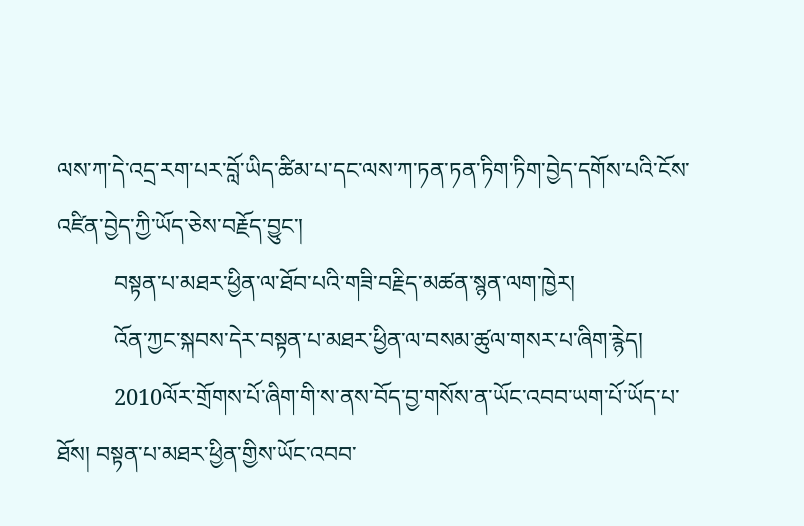ལས་ཀ་དེ་འདྲ་རག་པར་བློ་ཡིད་ཚིམ་པ་དང་ལས་ཀ་ཏན་ཏན་ཏིག་ཏིག་བྱེད་དགོས་པའི་ངོས་འཛིན་བྱེད་ཀྱི་ཡོད་ཅེས་བརྗོད་བྱུང་།
          བསྟན་པ་མཐར་ཕྱིན་ལ་ཐོབ་པའི་གཟི་བརྗིད་མཚན་སྙན་ལག་ཁྱེར།
          འོན་ཀྱང་སྐབས་དེར་བསྟན་པ་མཐར་ཕྱིན་ལ་བསམ་ཚུལ་གསར་པ་ཞིག་རྙེད།
          2010ལོར་གྲོགས་པོ་ཞིག་གི་ས་ནས་བོད་བྱ་གསོས་ན་ཡོང་འབབ་ཡག་པོ་ཡོད་པ་ཐོས། བསྟན་པ་མཐར་ཕྱིན་གྱིས་ཡོང་འབབ་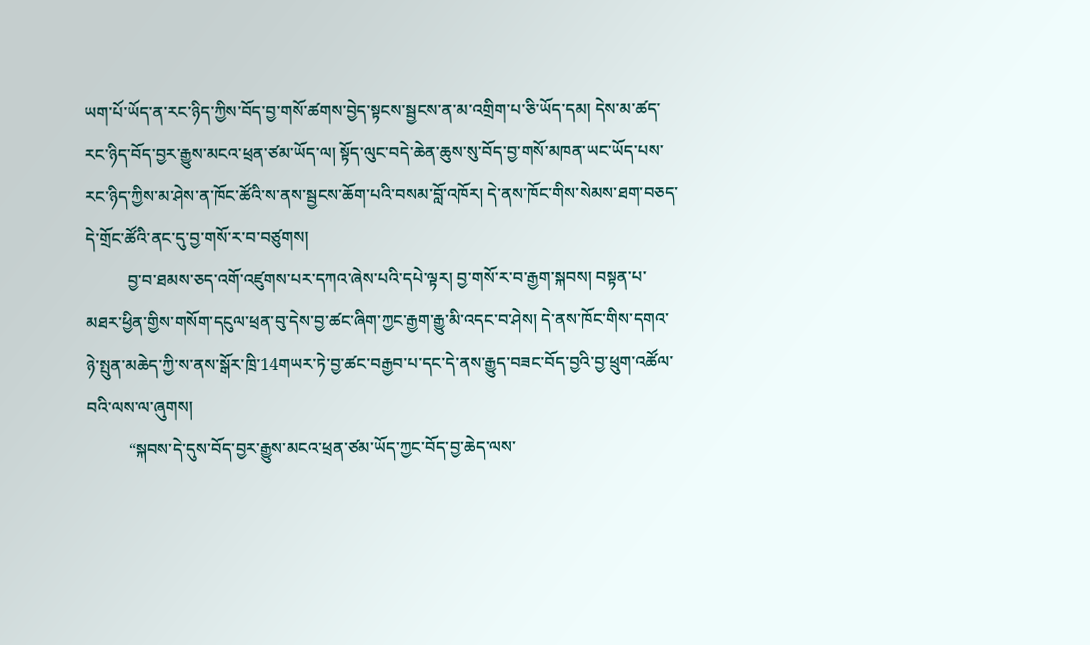ཡག་པོ་ཡོད་ན་རང་ཉིད་ཀྱིས་བོད་བྱ་གསོ་ཚགས་བྱེད་སྟངས་སྦྱངས་ན་མ་འགྲིག་པ་ཅི་ཡོད་དམ། དེས་མ་ཚད་རང་ཉིད་བོད་བྱར་རྒྱུས་མངའ་ཕྲན་ཙམ་ཡོད་ལ། སྟོད་ལུང་བདེ་ཆེན་ཆུས་སུ་བོད་བྱ་གསོ་མཁན་ཡང་ཡོད་པས་རང་ཉིད་ཀྱིས་མ་ཤེས་ན་ཁོང་ཚོའི་ས་ནས་སྦྱངས་ཆོག་པའི་བསམ་བློ་འཁོར། དེ་ནས་ཁོང་གིས་སེམས་ཐག་བཅད་དེ་གྲོང་ཚོའི་ནང་དུ་བྱ་གསོ་ར་བ་བཙུགས།
          བྱ་བ་ཐམས་ཅད་འགོ་འཛུགས་པར་དཀའ་ཞེས་པའི་དཔེ་ལྟར། བྱ་གསོ་ར་བ་རྒྱག་སྐབས། བསྟན་པ་མཐར་ཕྱིན་གྱིས་གསོག་དངུལ་ཕྲན་བུ་དེས་བྱ་ཚང་ཞིག་ཀྱང་རྒྱག་རྒྱུ་མི་འདང་བ་ཤེས། དེ་ནས་ཁོང་གིས་དགའ་ཉེ་སྤུན་མཆེད་ཀྱི་ས་ནས་སྒོར་ཁྲི་14གཡར་ཏེ་བྱ་ཚང་བརྒྱབ་པ་དང་དེ་ནས་རྒྱུད་བཟང་བོད་བྱའི་བྱ་ཕྲུག་འཚོལ་བའི་ལས་ལ་ཞུགས།
          “སྐབས་དེ་དུས་བོད་བྱར་རྒྱུས་མངའ་ཕྲན་ཙམ་ཡོད་ཀྱང་བོད་བྱ་ཆེད་ལས་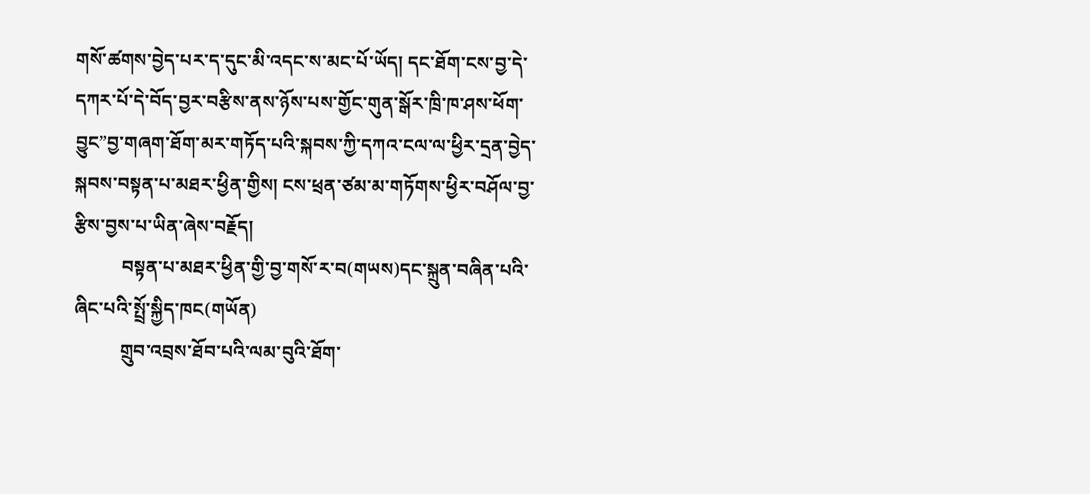གསོ་ཚགས་བྱེད་པར་ད་དུང་མི་འདང་ས་མང་པོ་ཡོད། དང་ཐོག་ངས་བྱ་དེ་དཀར་པོ་དེ་བོད་བྱར་བརྩིས་ནས་ཉོས་པས་གྱོང་གུན་སྒོར་ཁྲི་ཁ་ཤས་ཕོག་བྱུང”བྱ་གཞག་ཐོག་མར་གཏོད་པའི་སྐབས་ཀྱི་དཀའ་ངལ་ལ་ཕྱིར་དྲན་བྱེད་སྐབས་བསྟན་པ་མཐར་ཕྱིན་གྱིས། ངས་ཕྲན་ཙམ་མ་གཏོགས་ཕྱིར་བཤོལ་བྱ་རྩིས་བྱས་པ་ཡིན་ཞེས་བརྗོད།
          བསྟན་པ་མཐར་ཕྱིན་གྱི་བྱ་གསོ་ར་བ(གཡས)དང་སྐྲུན་བཞིན་པའི་ཞིང་པའི་སྤྲོ་སྐྱིད་ཁང(གཡོན)
          གྲུབ་འབྲས་ཐོབ་པའི་ལམ་བུའི་ཐོག་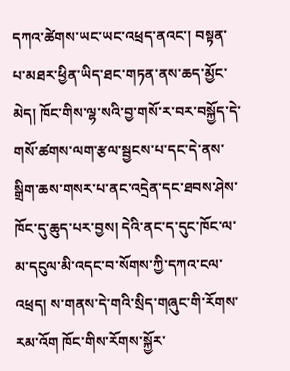དཀའ་ཚེགས་ཡང་ཡང་འཕྲད་ནའང་། བསྟན་པ་མཐར་ཕྱིན་ཡིད་ཐང་གཏན་ནས་ཆད་མྱོང་མེད། ཁོང་གིས་ལྷ་སའི་བྱ་གསོ་ར་བར་བསྐྱོད་དེ་གསོ་ཚགས་ལག་རྩལ་སྦྱངས་པ་དང་དེ་ནས་སྒྲིག་ཆས་གསར་པ་ནང་འདྲེན་དང་ཐབས་ཤེས་ཁོང་དུ་ཆུད་པར་བྱས། དེའི་ནང་ད་དུང་ཁོང་ལ་མ་དངུལ་མི་འདང་བ་སོགས་ཀྱི་དཀའ་ངལ་འཕྲད། ས་གནས་དེ་གའི་སྲིད་གཞུང་གི་རོགས་རམ་འོག ཁོང་གིས་རོགས་སྐྱོར་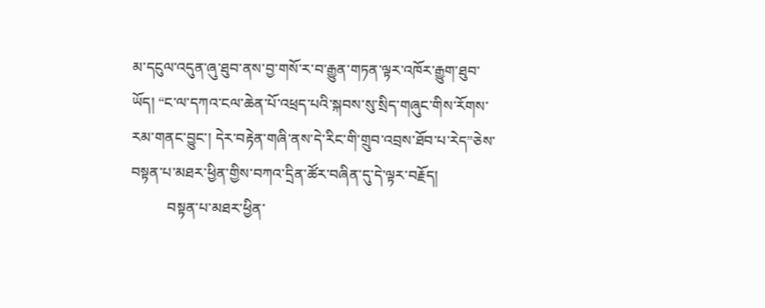མ་དངུལ་འདུན་ཞུ་ཐུབ་ནས་བྱ་གསོ་ར་བ་རྒྱུན་གཏན་ལྟར་འཁོར་རྒྱུག་ཐུབ་ཡོད། “ང་ལ་དཀའ་ངལ་ཆེན་པོ་འཕྲད་པའི་སྐབས་སུ་སྲིད་གཞུང་གིས་རོགས་རམ་གནང་བྱུང་། དེར་བརྟེན་གཞི་ནས་དེ་རིང་གི་གྲུབ་འབྲས་ཐོབ་པ་རེད”ཅེས་བསྟན་པ་མཐར་ཕྱིན་གྱིས་བཀའ་དྲིན་ཚོར་བཞིན་དུ་དེ་ལྟར་བརྗོད།
          བསྟན་པ་མཐར་ཕྱིན་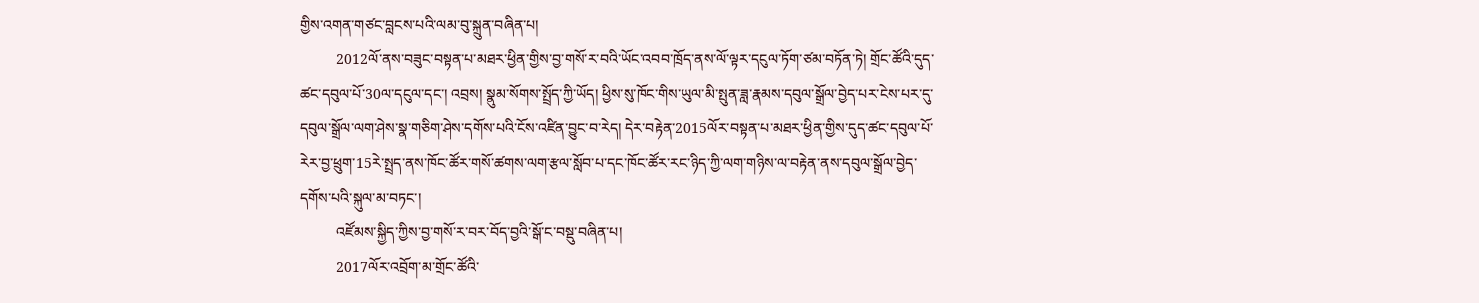གྱིས་འགན་གཙང་བླངས་པའི་ལམ་བུ་སྐྲུན་བཞིན་པ།
          2012ལོ་ནས་བཟུང་བསྟན་པ་མཐར་ཕྱིན་གྱིས་བྱ་གསོ་ར་བའི་ཡོང་འབབ་ཁྲོད་ནས་ལོ་ལྟར་དངུལ་ཏོག་ཙམ་བཏོན་ཏེ། གྲོང་ཚོའི་དུད་ཚང་དབུལ་པོ་30ལ་དངུལ་དང་། འབྲས། སྣུམ་སོགས་སྤྲོད་ཀྱི་ཡོད། ཕྱིས་སུ་ཁོང་གིས་ཡུལ་མི་སྤུན་ཟླ་རྣམས་དབུལ་སྒྲོལ་བྱེད་པར་ངེས་པར་དུ་དབུལ་སྒྲོལ་ལག་ཤེས་སྣ་གཅིག་ཤེས་དགོས་པའི་ངོས་འཛིན་བྱུང་བ་རེད། དེར་བརྟེན་2015ལོར་བསྟན་པ་མཐར་ཕྱིན་གྱིས་དུད་ཚང་དབུལ་པོ་རེར་བྱ་ཕྲུག་15རེ་སྤྲད་ནས་ཁོང་ཚོར་གསོ་ཚགས་ལག་རྩལ་སློབ་པ་དང་ཁོང་ཚོར་རང་ཉིད་ཀྱི་ལག་གཉིས་ལ་བརྟེན་ནས་དབུལ་སྒྲོལ་བྱེད་དགོས་པའི་སྐུལ་མ་བཏང་།
          འཛོམས་སྐྱིད་ཀྱིས་བྱ་གསོ་ར་བར་བོད་བྱའི་སྒོ་ང་བསྡུ་བཞིན་པ།
          2017ལོར་འབྲོག་མ་གྲོང་ཚོའི་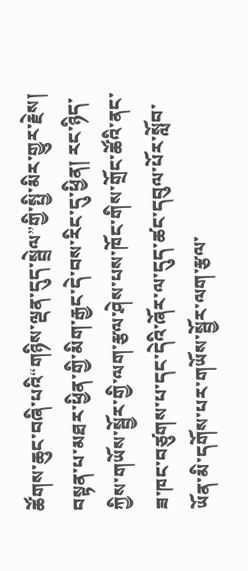ཚོགས་ཆུང་བཞི་པའི“གཉིས་ལྡན་དུད་སྦྲེལ”གྱི་སྤྱི་མིར་གྱུར་རྗེས། བསྟན་པ་མཐར་ཕྱིན་གྱི་མིག་རྒྱང་དེ་བས་རིང་དུ་ཕྱིན། རང་ཉིད་ཀྱིས་གཡོས་སྦྱོར་གྱི་ལག་རྩལ་ཤེས་པས་ཁོང་གིས་གྲོང་ཚོའི་ནང་ཟ་ཁང་བཙུགས་པ་དང་དེའི་ཞོར་ལ་དུད་ཚང་དབུལ་པོར་སློབ་ཡོན་མི་དགོས་པར་གཡོས་སྦྱོར་ལག་རྩལ་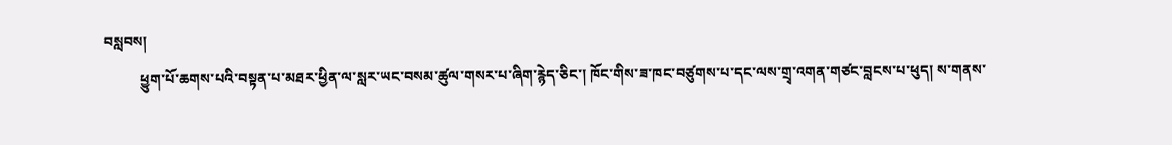བསླབས།
          ཕྱུག་པོ་ཆགས་པའི་བསྟན་པ་མཐར་ཕྱིན་ལ་སླར་ཡང་བསམ་ཚུལ་གསར་པ་ཞིག་རྙེད་ཅིང་། ཁོང་གིས་ཟ་ཁང་བཙུགས་པ་དང་ལས་གྲྭ་འགན་གཙང་བླངས་པ་ཕུད། ས་གནས་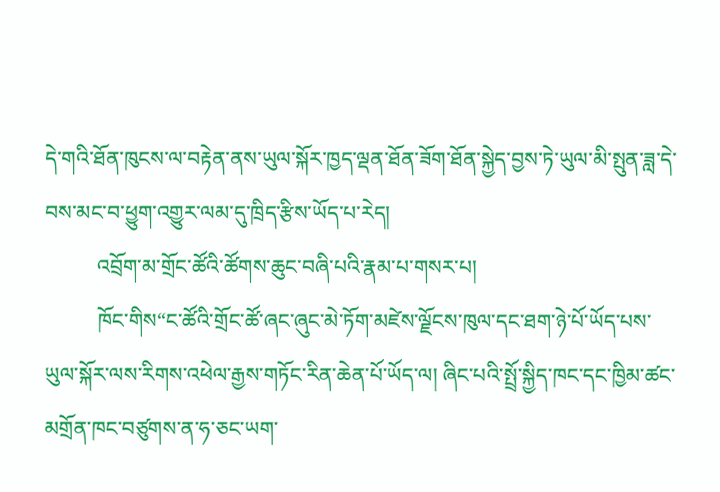དེ་གའི་ཐོན་ཁུངས་ལ་བརྟེན་ནས་ཡུལ་སྐོར་ཁྱད་ལྡན་ཐོན་ཟོག་ཐོན་སྐྱེད་བྱས་ཏེ་ཡུལ་མི་སྤུན་ཟླ་དེ་བས་མང་བ་ཕྱུག་འགྱུར་ལམ་དུ་ཁྲིད་རྩིས་ཡོད་པ་རེད།
          འབྲོག་མ་གྲོང་ཚོའི་ཚོགས་ཆུང་བཞི་པའི་རྣམ་པ་གསར་པ།
          ཁོང་གིས“ང་ཚོའི་གྲོང་ཚོ་ཞང་ཞུང་མེ་ཏོག་མཛེས་ལྗོངས་ཁུལ་དང་ཐག་ཉེ་པོ་ཡོད་པས་ཡུལ་སྐོར་ལས་རིགས་འཕེལ་རྒྱས་གཏོང་རིན་ཆེན་པོ་ཡོད་ལ། ཞིང་པའི་སྤྲོ་སྐྱིད་ཁང་དང་ཁྱིམ་ཚང་མགྲོན་ཁང་བཙུགས་ན་ཧ་ཅང་ཡག་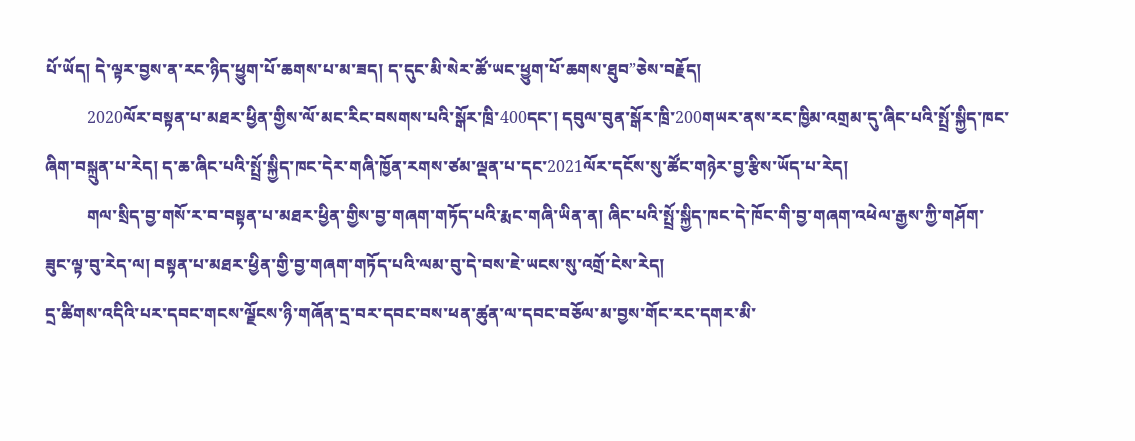པོ་ཡོད། དེ་ལྟར་བྱས་ན་རང་ཉིད་ཕྱུག་པོ་ཆགས་པ་མ་ཟད། ད་དུང་མི་སེར་ཚོ་ཡང་ཕྱུག་པོ་ཆགས་ཐུབ”ཅེས་བརྗོད།
          2020ལོར་བསྟན་པ་མཐར་ཕྱིན་གྱིས་ལོ་མང་རིང་བསགས་པའི་སྒོར་ཁྲི་400དང་། དབུལ་བུན་སྒོར་ཁྲི་200གཡར་ནས་རང་ཁྱིམ་འགྲམ་དུ་ཞིང་པའི་སྤྲོ་སྐྱིད་ཁང་ཞིག་བསྐྲུན་པ་རེད། ད་ཆ་ཞིང་པའི་སྤྲོ་སྐྱིད་ཁང་དེར་གཞི་ཁྱོན་རགས་ཙམ་ལྡན་པ་དང་2021ལོར་དངོས་སུ་ཚོང་གཉེར་བྱ་རྩིས་ཡོད་པ་རེད།
          གལ་སྲིད་བྱ་གསོ་ར་བ་བསྟན་པ་མཐར་ཕྱིན་གྱིས་བྱ་གཞག་གཏོད་པའི་རྨང་གཞི་ཡིན་ན། ཞིང་པའི་སྤྲོ་སྐྱིད་ཁང་དེ་ཁོང་གི་བྱ་གཞག་འཕེལ་རྒྱས་ཀྱི་གཤོག་ཟུང་ལྟ་བུ་རེད་ལ། བསྟན་པ་མཐར་ཕྱིན་གྱི་བྱ་གཞག་གཏོད་པའི་ལམ་བུ་དེ་བས་ཇེ་ཡངས་སུ་འགྲོ་ངེས་རེད།
དྲ་ཚིགས་འདིའི་པར་དབང་གངས་ལྗོངས་ཉི་གཞོན་དྲ་བར་དབང་བས་ཕན་ཚུན་ལ་དབང་བཅོལ་མ་བྱས་གོང་རང་དགར་མི་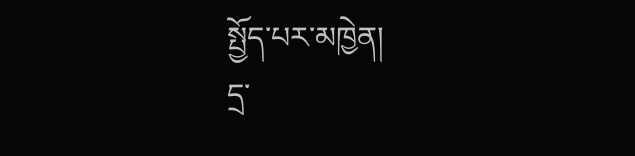སྤྱོད་པར་མཁྱེན།
དྲ་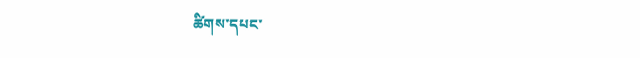ཚིགས་དཔང་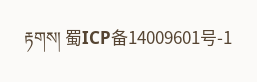རྟགས། 蜀ICP备14009601号-1